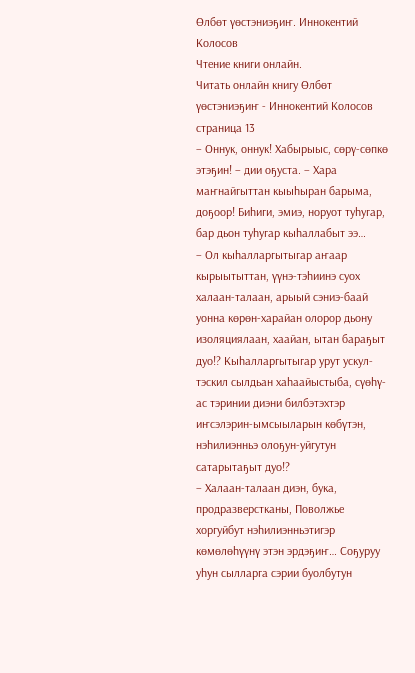Өлбөт үөстэниэҕиҥ. Иннокентий Колосов
Чтение книги онлайн.
Читать онлайн книгу Өлбөт үөстэниэҕиҥ - Иннокентий Колосов страница 13
– Оннук, оннук! Хабырыыс, сөрү-сөпкө этэҕин! – дии оҕуста. – Хара маҥнайгыттан кыыһыран барыма, доҕоор! Биһиги, эмиэ, норуот туһугар, бар дьон туһугар кыһаллабыт ээ…
– Ол кыһалларгытыгар аҥаар кырыытыттан, үүнэ-тэһиинэ суох халаан-талаан, арыый сэниэ-баай уонна көрөн-харайан олорор дьону изоляциялаан, хаайан, ытан бараҕыт дуо!? Кыһалларгытыгар урут ускул-тэскил сылдьан хаһаайыстыба, сүөһү-ас тэринии диэни билбэтэхтэр иҥсэлэрин-ымсыыларын көбүтэн, нэһилиэнньэ олоҕун-уйгутун сатарытаҕыт дуо!?
– Халаан-талаан диэн, бука, продразверстканы, Поволжье хоргуйбут нэһилиэнньэтигэр көмөлөһүүнү этэн эрдэҕиҥ… Соҕуруу уһун сылларга сэрии буолбутун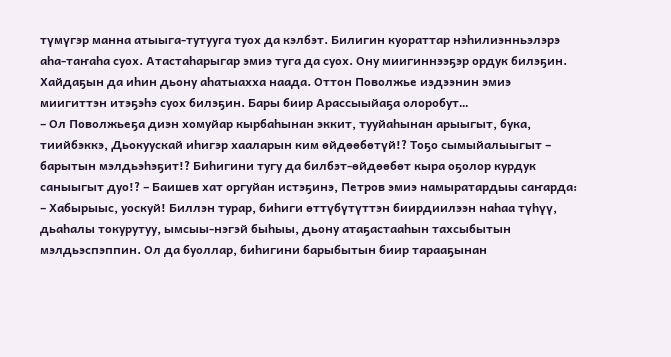түмүгэр манна атыыга-тутууга туох да кэлбэт. Билигин куораттар нэһилиэнньэлэрэ аһа-таҥаһа суох. Атастаһарыгар эмиэ туга да суох. Ону миигиннээҕэр ордук билэҕин. Хайдаҕын да иһин дьону аһатыахха наада. Оттон Поволжье иэдээнин эмиэ миигиттэн итэҕэһэ суох билэҕин. Бары биир Арассыыйаҕа олоробут…
– Ол Поволжьеҕа диэн хомуйар кырбаһынан эккит, тууйаһынан арыыгыт, бука, тиийбэккэ, Дьокуускай иһигэр хааларын ким өйдөөбөтүй!? Тоҕо сымыйалыыгыт – барытын мэлдьэһэҕит!? Биһигини тугу да билбэт-өйдөөбөт кыра оҕолор курдук саныыгыт дуо!? – Баишев хат оргуйан истэҕинэ, Петров эмиэ намыратардыы саҥарда:
– Хабырыыс, уоскуй! Биллэн турар, биһиги өттүбүтүттэн биирдиилээн наһаа түһүү, дьаһалы токурутуу, ымсыы-нэгэй быһыы, дьону атаҕастааһын тахсыбытын мэлдьэспэппин. Ол да буоллар, биһигини барыбытын биир тарааҕынан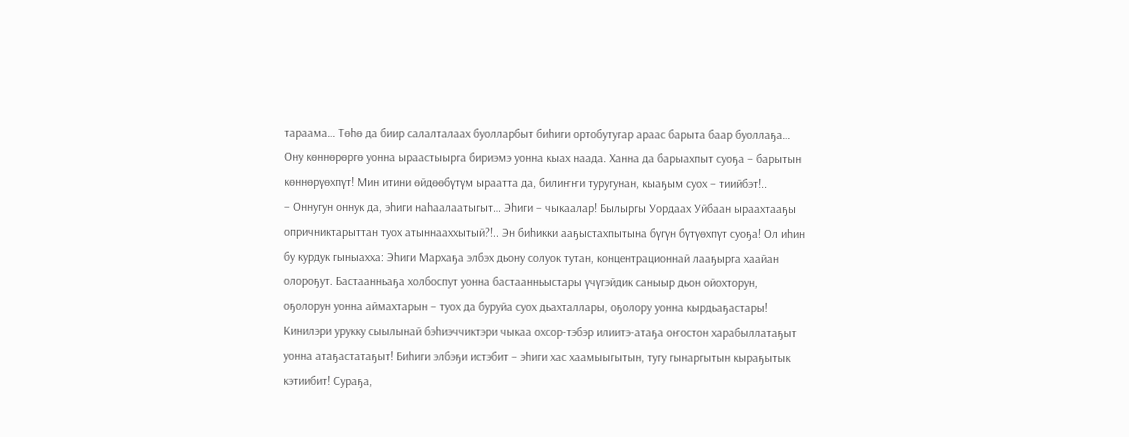тараама… Төһө да биир салалталаах буолларбыт биһиги ортобутугар араас барыта баар буоллаҕа… Ону көннөрөргө уонна ыраастыырга бириэмэ уонна кыах наада. Ханна да барыахпыт суоҕа – барытын көннөрүөхпүт! Мин итини өйдөөбүтүм ыраатта да, билиҥҥи туругунан, кыаҕым суох – тиийбэт!..
– Оннугун оннук да, эһиги наһаалаатыгыт… Эһиги – чыкаалар! Былыргы Уордаах Уйбаан ыраахтааҕы опричниктарыттан туох атыннааххытый?!.. Эн биһикки ааҕыстахпытына бүгүн бүтүөхпүт суоҕа! Ол иһин бу курдук гыныахха: Эһиги Мархаҕа элбэх дьону солуок тутан, концентрационнай лааҕырга хаайан олороҕут. Бастаанньаҕа холбоспут уонна бастаанньыстары үчүгэйдик саныыр дьон ойохторун, оҕолорун уонна аймахтарын – туох да буруйа суох дьахталлары, оҕолору уонна кырдьаҕастары! Кинилэри урукку сыылынай бэһиэччиктэри чыкаа охсор-тэбэр илиитэ-атаҕа оҥостон харабыллатаҕыт уонна атаҕастатаҕыт! Биһиги элбэҕи истэбит – эһиги хас хаамыыгытын, тугу гынаргытын кыраҕытык кэтиибит! Сураҕа,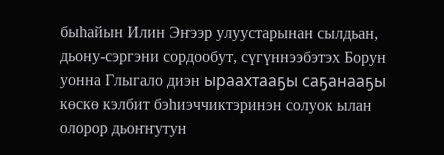быһайын Илин Эҥээр улуустарынан сылдьан, дьону-сэргэни сордообут, сүгүннээбэтэх Борун уонна Глыгало диэн ыраахтааҕы саҕанааҕы көскө кэлбит бэһиэччиктэринэн солуок ылан олорор дьоҥҥутун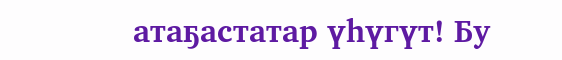атаҕастатар үһүгүт! Бу